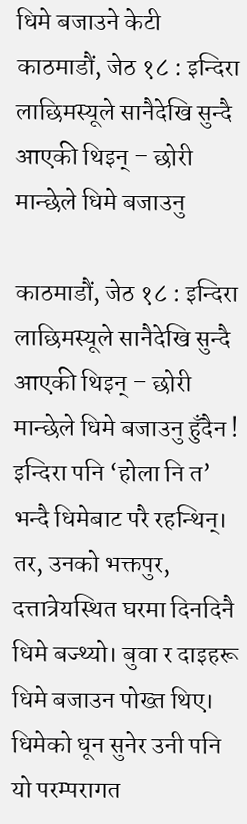धिमे बजाउने केटी
काठमाडौं, जेठ १८ : इन्दिरा लाछिमस्यूले सानैदेखि सुन्दै आएकी थिइन् – छोरी मान्छेले धिमे बजाउनु

काठमाडौं, जेठ १८ : इन्दिरा लाछिमस्यूले सानैदेखि सुन्दै आएकी थिइन् – छोरी मान्छेले धिमे बजाउनु हुँदैन !
इन्दिरा पनि ‘होला नि त’ भन्दै धिमेबाट परै रहन्थिन्।
तर, उनको भक्तपुर, दत्तात्रेयस्थित घरमा दिनदिनै धिमे बज्थ्यो। बुवा र दाइहरू धिमे बजाउन पोख्त थिए। धिमेको धून सुनेर उनी पनि यो परम्परागत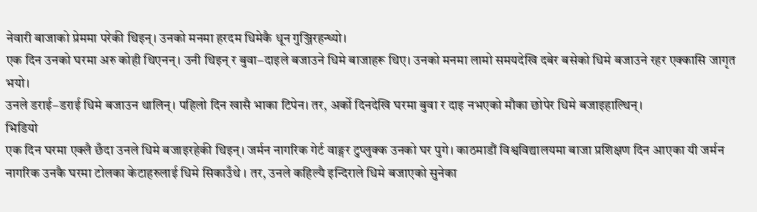नेवारी बाजाको प्रेममा परेकी थिइन्। उनको मनमा हरदम धिमेकै धून गुञ्जिरहन्थ्यो।
एक दिन उनको घरमा अरु कोही थिएनन्। उनी थिइन् र बुवा–दाइले बजाउने धिमे बाजाहरू थिए। उनको मनमा लामो समयदेखि दबेर बसेको धिमे बजाउने रहर एक्कासि जागृत भयो।
उनले डराई–डराई धिमे बजाउन थालिन्। पहिलो दिन खासै भाका टिपेन। तर, अर्को दिनदेखि घरमा बुवा र दाइ नभएको मौका छोपेर धिमे बजाइहाल्थिन्।
भिडियो
एक दिन घरमा एक्लै छँदा उनले धिमे बजाइरहेकी थिइन्। जर्मन नागरिक गेर्ट वाङ्गर टुप्लुक्क उनको घर पुगे। काठमाडौं विश्वविद्यालयमा बाजा प्रशिक्षण दिन आएका यी जर्मन नागरिक उनकै घरमा टोलका केटाहरुलाई धिमे सिकाउँथे । तर, उनले कहिल्यै इन्दिराले धिमे बजाएको सुनेका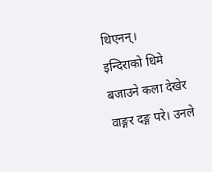थिएनन्।
इन्दिराको धिमे बजाउने कला देखेर वाङ्गर दङ्ग परे। उनले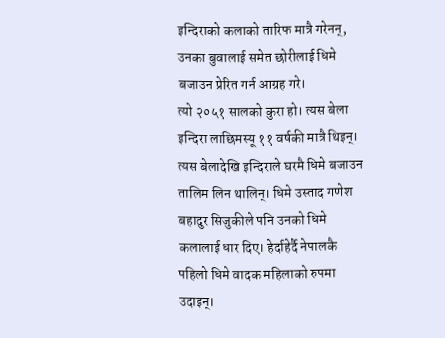इन्दिराको कलाको तारिफ मात्रै गरेनन्, उनका बुवालाई समेत छोरीलाई धिमे बजाउन प्रेरित गर्न आग्रह गरे।
त्यो २०५१ सालको कुरा हो। त्यस बेला इन्दिरा लाछिमस्यू ११ वर्षकी मात्रै थिइन्। त्यस बेलादेखि इन्दिराले घरमै धिमे बजाउन तालिम लिन थालिन्। धिमे उस्ताद गणेश बहादुर सिजुकीले पनि उनको धिमे कलालाई धार दिए। हेर्दाहेर्दै नेपालकै पहिलो धिमे वादक महिलाको रुपमा उदाइन्।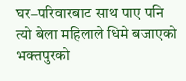घर–परिवारबाट साथ पाए पनि त्यो बेला महिलाले धिमे बजाएको भक्तपुरको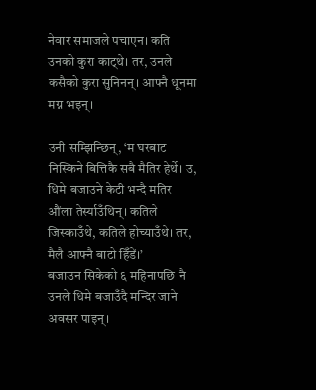नेवार समाजले पचाएन। कति उनको कुरा काट्थे। तर, उनले कसैको कुरा सुनिनन्। आफ्नै धूनमा मग्न भइन्।

उनी सम्झिन्छिन्, ‘म घरबाट निस्किने बित्तिकै सबै मैतिर हेर्थे। उ, धिमे बजाउने केटी भन्दै मतिर औंला तेर्स्याउँथिन्। कतिले जिस्काउँथे, कतिले होच्याउँथे। तर, मैलै आफ्नै बाटो हिँडें।’
बजाउन सिकेको ६ महिनापछि नै उनले धिमे बजाउँदै मन्दिर जाने अवसर पाइन्।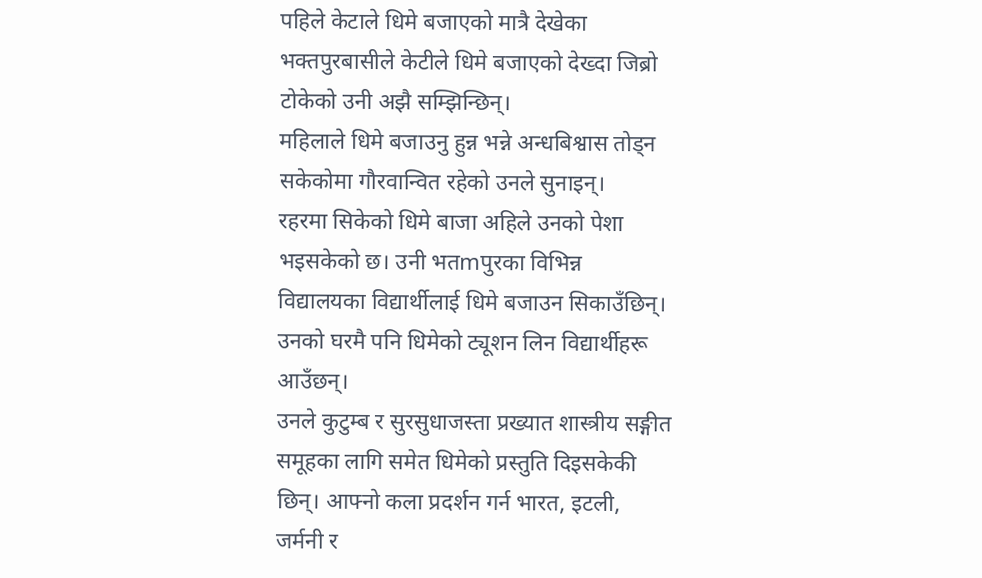पहिले केटाले धिमे बजाएको मात्रै देखेका भक्तपुरबासीले केटीले धिमे बजाएको देख्दा जिब्रो टोकेको उनी अझै सम्झिन्छिन्।
महिलाले धिमे बजाउनु हुन्न भन्ने अन्धबिश्वास तोड्न सकेकोमा गौरवान्वित रहेको उनले सुनाइन्।
रहरमा सिकेको धिमे बाजा अहिले उनको पेशा भइसकेको छ। उनी भतmपुरका विभिन्न विद्यालयका विद्यार्थीलाई धिमे बजाउन सिकाउँछिन्। उनको घरमै पनि धिमेको ट्यूशन लिन विद्यार्थीहरू आउँछन्।
उनले कुटुम्ब र सुरसुधाजस्ता प्रख्यात शास्त्रीय सङ्गीत समूहका लागि समेत धिमेको प्रस्तुति दिइसकेकी छिन्। आफ्नो कला प्रदर्शन गर्न भारत, इटली, जर्मनी र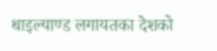थाइल्याण्ड लगायतका देशको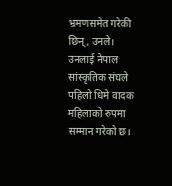भ्रमणसमेत गरेकी छिन्, उनले।
उनलाई नेपाल सांस्कृतिक संघले पहिलो धिमे वादक महिलाको रुपमा सम्मान गरेको छ।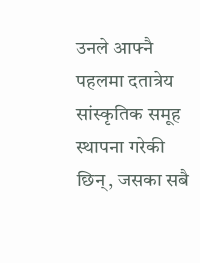उनले आफ्नै पहलमा दतात्रेय सांस्कृतिक समूह स्थापना गरेकी छिन्, जसका सबै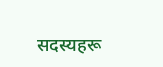सदस्यहरू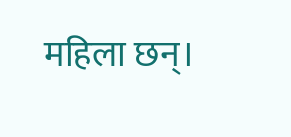महिला छन्।